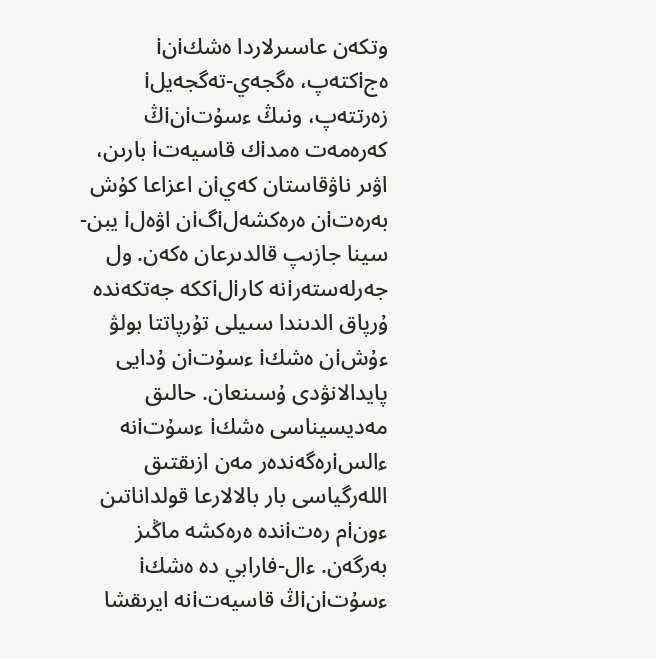وتكەن عاسىرلاردا ەشكiنi ەجiكتەپ، ەگجەي-تەگجەيلi زەرتتەپ، ونىڭ ءسۇتiنiڭ كەرەمەت ەمدiك قاسيەتi بارىن، اۋىر ناۋقاستان كەيiن اعزاعا كۇش بەرەتiن ەرەكشەلiگiن اۋەلi يبن-سينا جازىپ قالدىرعان ەكەن. ول جەرلەستەرiنە كارiلiككە جەتكەندە ۇرپاق الدىندا سىيلى تۇرپاتتا بولۋ ءۇشiن ەشكi ءسۇتiن ۇدايى پايدالانۋدى ۇسىنعان. حالىق مەديسيناسى ەشكi ءسۇتiنە ءالسiرەگەندەر مەن ازىقتىق اللەرگياسى بار بالالارعا قولداناتىن ءونiم رەتiندە ەرەكشە ماڭىز بەرگەن. ءال-فارابي دە ەشكi ءسۇتiنiڭ قاسيەتiنە ايرىقشا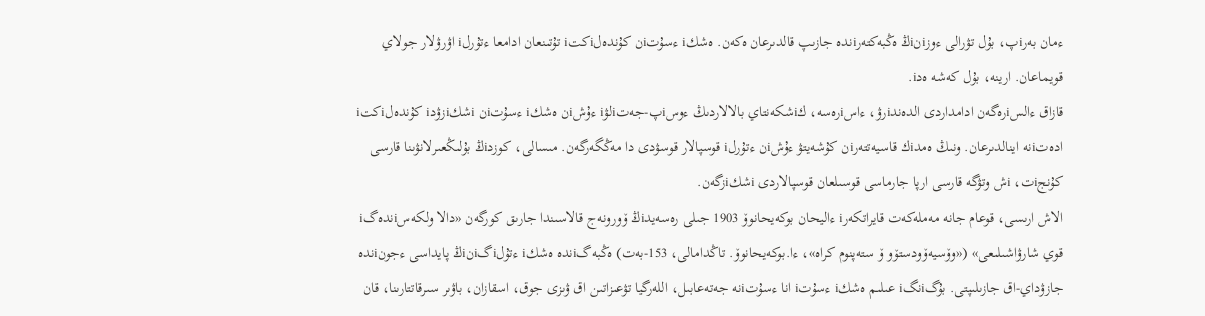ءمان بەرiپ، بۇل تۋرالى ءوزiنiڭ ەڭبەكتەرiندە جازىپ قالدىرعان ەكەن. ەشكi ءسۇتiن كۇندەلiكتi تۇتىنعان ادامعا ءتۇرلi اۋرۋلار جولاي قويماعان. ارينە، بۇل كەشە ەدi.
قازاق ءالسiرەگەن ادامداردى الدەندiرۋ، ءاسiرەسە، كiشكەنتاي بالالاردىڭ ءوسiپ-جەتiلۋi ءۇشiن ەشكi ءسۇتiن iشكiزۋدi كۇندەلiكتi ادەتiنە اينالدىرعان. ونىڭ ەمدiك قاسيەتتەرiن كۇشەيتۋ ءۇشiن ءتۇرلi قوسپالار قوسۋدى دا مەڭگەرگەن. مىسالى، كوزدiڭ بۇلىڭعىرلانۋىنا قارسى كۇنجiت، iش وتۋگە قارسى ارپا جارماسى قوسىلعان قوسپالاردى iشكiزگەن.
الاش ارىسى، قوعام جانە مەملەكەت قايراتكەرi ءاليحان بوكەيحانوۆ 1903 جىلى رەسەيدiڭ ۆورونەج قالاسىندا جارىق كورگەن «دالا ولكەسiندەگi قوي شارۋاشىلىعى» («وۆسيەۆودستۆو ۆ ستەپنوم كراە»، ءا.بوكەيحانوۆ. تاڭدامالى، 153-بەت) ەڭبەگiندە ەشكi ءتۇلiگiنiڭ پايداسى ءجونiندە جازۋداي-اق جازىلىپتى. بۇگiنگi عىلىم ەشكi ءسۇتi انا ءسۇتiنە جەتەعابىل، اللەرگيا تۋعىزاتىن اق ۋىزى جوق، اسقازان، باۋىر سىرقاتتارىنا، قان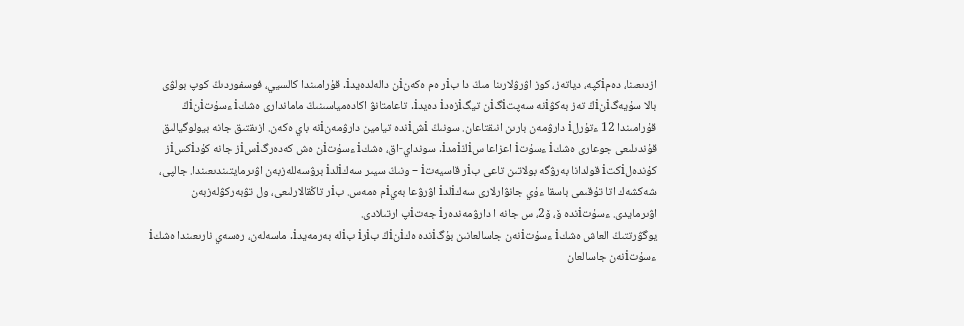ازدىعىنا، دەمiكپە، دياتەز، كوز اۋرۋلارىنا مىڭ دا بiر ەم ەكەنiن دالەلدەيدi. قۇرامىندا كالسيي، فوسفوردىڭ كوپ بولۋى بالا سۇيەگiنiڭ تەز بەكۋiنە سەپتiگiن تيگiزەدi دەيدi. تاعامتانۋ اكادەمياسىنىڭ ماماندارى ەشكi ءسۇتiنiڭ قۇرامىندا 12 ءتۇرلi دارۋمەن بارىن انىقتاعان. سونىڭ iشiندە تيامين دارۋمەنiنە باي ەكەن. ازىقتىق جانە بيولوگيالىق قۇندىلىعى جوعارى ەشكi ءسۇتi اعزاعا سiڭiمدi. سونداي-اق، ەشكi ءسۇتiن ەش كەدەرگiسiز جانە كۇدiكسiز كۇندەلiكتi قولدانا بەرۋگە بولاتىن تاعى بiر قاسيەتi – ونىڭ سيىر سەكiلدi برۋسەللەزبەن اۋىرمايتىندىعىندا. جالپى، شەكشەك اتا تۇقىمى باسقا ءۇي جانۋارلارى سەكiلدi اۋرۋعا بەيiم ەمەس. بiر تاڭقالارلىعى، ول تۋبەركۋلەزبەن اۋىرمايدى. ءسۇتiندە ۆ، ۆ2، س جانە ا دارۋمەندەرi جەتiپ ارتىلادى.
يوگۋرتتىڭ العاش ەشكi ءسۇتiنەن جاسالعانىن بۇگiندە ەكiنiڭ بiرi بiلە بەرمەيدi. ماسەلەن، رەسەي نارىعىندا ەشكi ءسۇتiنەن جاسالعان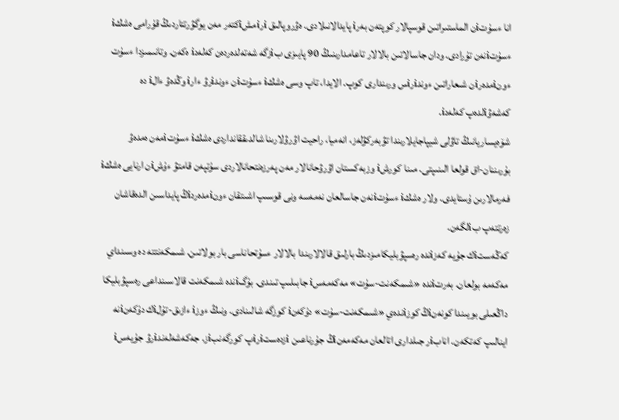انا ءسۇتiن الماستىراتىن قوسپالار كوپتەن بەرi پايدالانىلادى. ەۋروپالىق iرiمشiكتەر مەن يوگۋرتتاردىڭ قۇرامى ەشكi ءسۇتiنەن تۇرادى. ودان جاسالاتىن بالالار تاعامدارىنىڭ 90 پايىزى بiزگە شەتەلدەردەن كەلەدi ەكەن. وتانىمىزدا ءسۇت ءونiمدەرiن شىعاراتىن ءوندiرiس ورىندارى كوپ. الايدا، تاپ وسى ەشكi ءسۇتiن ءوندiرۋ ءارi وڭدەۋ ءالi دە كەشەۋiلدەپ كەلەدi.
شۆەيساريانىڭ تاۋلى شيپاجايلارىندا تۋبەركۋلەز، انەميا، راحيت اۋرۋلارىنا شالدىققانداردى ەشكi ءسۇتiمەن ەمدەۋ بۇرىننان-اق قولعا الىنىپتى. مىنا كورشi وزبەكستان اۋرۋحانالار مەن پەرزەنتحانالاردى سۇتپەن قامتۋ ءۇشiن ارنايى ەشكi فەرمالارىن ۇستايدى. ولار ەشكi ءسۇتiنەن جاسالعان نەمەسە ونى قوسىپ اشىتقان ءونiمدەردiڭ پايداسىن الدەقاشان زەرتتەپ بiلگەن.
كەڭەستiك جۇيە كەزiندە رەسپۋبليكامىزدىڭ بارلىق قالالارىندا بالالار ءسۇتحاناسى بار بولاتىن. شىمكەنتتە دە وسىنداي مەكەمە بولعان. بەرتiندە «شىمكەنت-سۇت» مەكەمەسi جابىلىپ تىندى. بۇگiندە شىمكەنت قالاسىنداعى رەسپۋبليكا داڭعىلى بويىندا كونەنiڭ كوزiندەي «شىمكەنت-سۇت» دۇكەنi كوزگە شالىنادى. ونىڭ ءوزi ءازىق-تۇلiك دۇكەنiنە اينالىپ كەتكەن. انابiر جىلدارى اتالعان مەكەمەنiڭ جۇرناعىن iزدەستiرiپ كورگەنبiز. جەكەشەلەندiرۋ جۇيەسi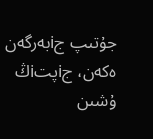جۇتىپ جiبەرگەن ەكەن، جiپتiڭ ۇشىن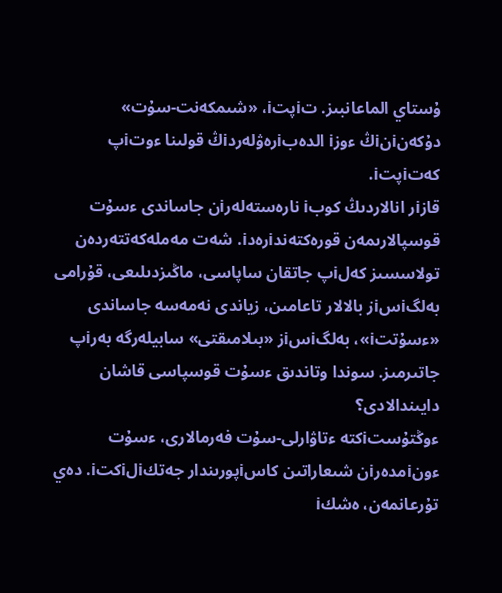ۇستاي الماعانبىز. تiپتi، «شىمكەنت-سۇت» دۇكەنiنiڭ ءوزi الدەبiرەۋلەردiڭ قولىنا ءوتiپ كەتiپتi.
قازiر انالاردىڭ كوبi نارەستەلەرiن جاساندى ءسۇت قوسپالارىمەن قورەكتەندiرەدi. شەت مەملەكەتتەردەن تولاسسىز كەلiپ جاتقان ساپاسى، ماڭىزدىلىعى، قۇرامى بەلگiسiز بالالار تاعامىن، زياندى نەمەسە جاساندى «ءسۇتتi»، بەلگiسiز «بىلامىقتى» سابيلەرگە بەرiپ جاتىرمىز. سوندا وتاندىق ءسۇت قوسپاسى قاشان دايىندالادى؟
ءوڭتۇستiكتە ءتاۋارلى-سۇت فەرمالارى، ءسۇت ءونiمدەرiن شىعاراتىن كاسiپورىندار جەتكiلiكتi. دەي تۇرعانمەن، ەشكi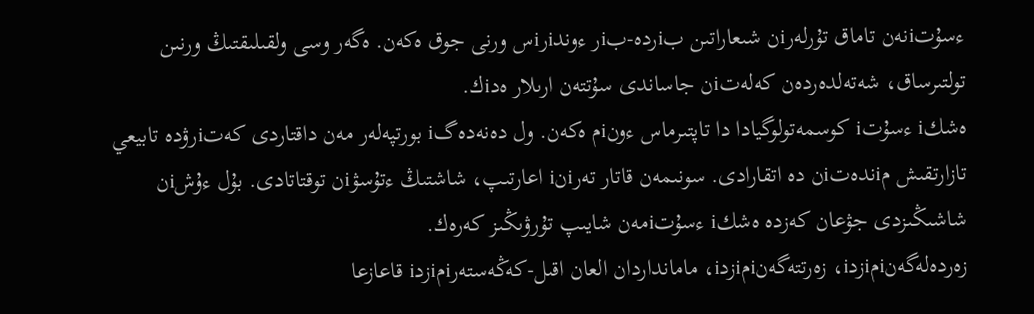ءسۇتiنەن تاماق تۇرلەرiن شىعاراتىن بiردە-بiر ءوندiرiس ورنى جوق ەكەن. ەگەر وسى ولقىلىقتىڭ ورنىن تولتىرساق، شەتەلدەردەن كەلەتiن جاساندى سۇتتەن ارىلار ەدiك.
ەشكi ءسۇتi كوسمەتولوگيادا دا تاپتىرماس ءونiم ەكەن. ول دەنەدەگi بورتپەلەر مەن داقتاردى كەتiرۋدە تابيعي تازارتقىش مiندەتiن دە اتقارادى. سونىمەن قاتار تەرiنi اعارتىپ، شاشتىڭ ءتۇسۋiن توقتاتادى. بۇل ءۇشiن شاشىڭىزدى جۋعان كەزدە ەشكi ءسۇتiمەن شايىپ تۇرۋىڭىز كەرەك.
زەردەلەگەنiمiزدi، زەرتتەگەنiمiزدi، مامانداردان العان اقىل-كەڭەستەرiمiزدi قاعازعا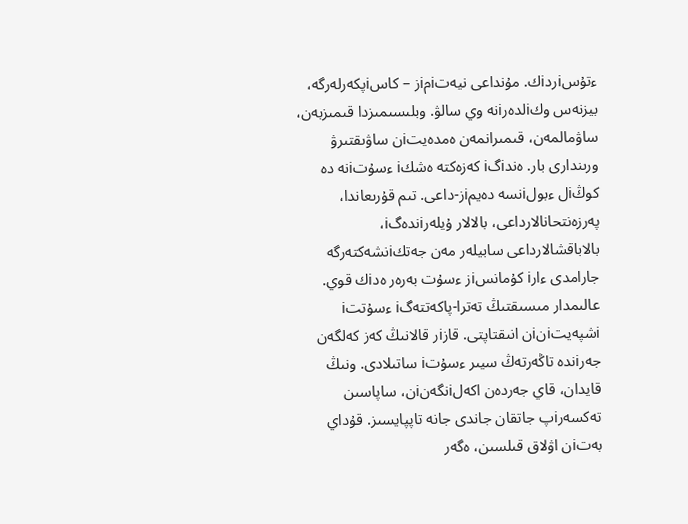ءتۇسiردiك. مۇنداعى نيەتiمiز – كاسiپكەرلەرگە، بيزنەس وكiلدەرiنە وي سالۋ. وبلىسىمىزدا قىمىزبەن، ساۋمالمەن، قىمىرانمەن ەمدەيتiن ساۋىقتىرۋ ورىندارى بار. ەندiگi كەزەكتە ەشكi ءسۇتiنە دە كوڭiل ءبولiنسە دەيمiز-داعى. تىم قۇرىعاندا، پەرزەنتحانالارداعى، بالالار ۇيلەرiندەگi، بالاباقشالارداعى سابيلەر مەن جەتكiنشەكتەرگە جارامدى ءارi كۇمانسiز ءسۇت بەرەر ەدiك قوي. عالىمدار مىسىقتىڭ تەترا-پاكەتتەگi ءسۇتتi iشپەيتiنiن انىقتاپتى. قازiر قالانىڭ كەز كەلگەن جەرiندە تاڭەرتەڭ سيىر ءسۇتi ساتىلادى. ونىڭ قايدان، قاي جەردەن اكەلiنگەنiن، ساپاسىن تەكسەرiپ جاتقان جاندى جانە تاپپايسىز. قۇداي بەتiن اۋلاق قىلسىن، ەگەر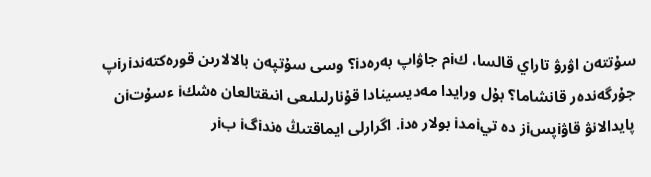سۇتتەن اۋرۋ تاراي قالسا، كiم جاۋاپ بەرەدi؟ وسى سۇتپەن بالالارىن قورەكتەندiرiپ جۇرگەندەر قانشاما؟ بۇل ورايدا مەديسينادا قۇنارلىلىعى انىقتالعان ەشكi ءسۇتiن پايدالانۋ قاۋiپسiز دە تيiمدi بولار ەدi. اگرارلى ايماقتىڭ ەندiگi بiر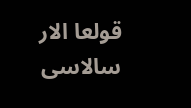قولعا الار سالاسى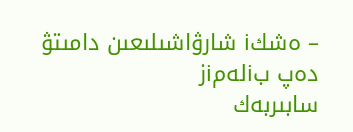– ەشكi شارۋاشىلىعىن دامىتۋ دەپ بiلەمiز
سابىربەك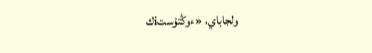ولجاباي، «ءوڭتۇستiك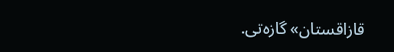قازاقستان» گازەتى.